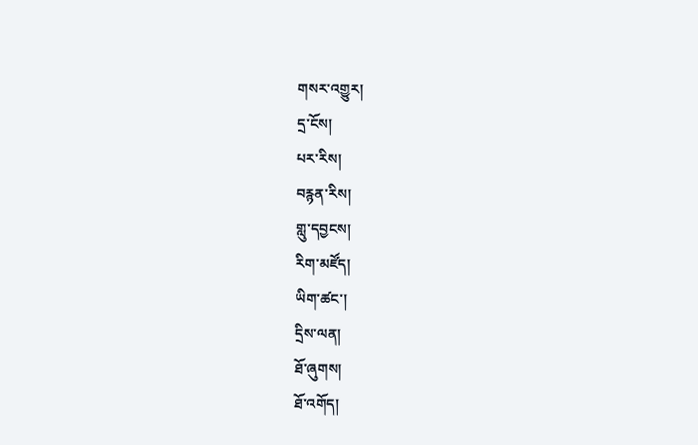གསར་འགྱུར།
དྲ་ངོས།
པར་རིས།
བརྙན་རིས།
གླུ་དབྱངས།
རིག་མཛོད།
ཡིག་ཚང་།
དྲིས་ལན།
ཐོ་ཞུགས།
ཐོ་འགོད།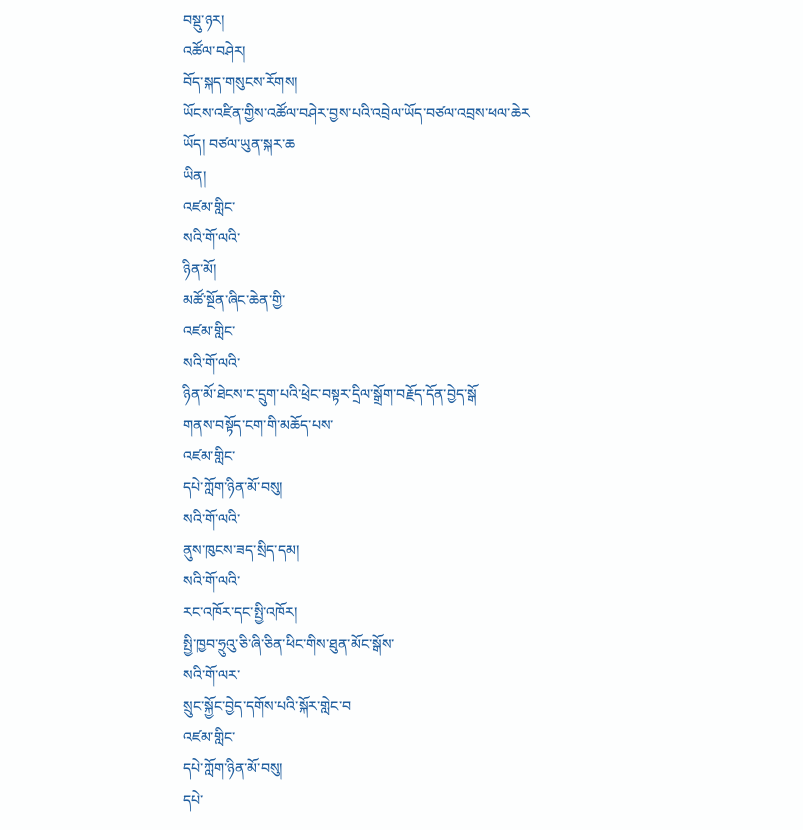བསྡུ་ཉར།
འཚོལ་བཤེར།
བོད་སྐད་གསུངས་རོགས།
ཡོངས་འཛིན་གྱིས་འཚོལ་བཤེར་བྱས་པའི་འབྲེལ་ཡོད་བཙལ་འབྲས་ཕལ་ཆེར
ཡོད། བཙལ་ཡུན་སྐར་ཆ
ཡིན།
འཛམ་གླིང་
སའི་གོ་ལའི་
ཉིན་མོ།
མཚོ་སྔོན་ཞིང་ཆེན་གྱི་
འཛམ་གླིང་
སའི་གོ་ལའི་
ཉིན་མོ་ཐེངས་ང་དྲུག་པའི་ཕྲེང་བསྟར་དྲིལ་སྒྲོག་བརྗོད་དོན་བྱེད་སྒོ
གནས་བསྟོད་ངག་གི་མཆོད་པས་
འཛམ་གླིང་
དཔེ་ཀློག་ཉིན་མོ་བསུ།
སའི་གོ་ལའི་
ནུས་ཁུངས་ཟད་སྲིད་དམ།
སའི་གོ་ལའི་
རང་འཁོར་དང་སྤྱི་འཁོར།
སྤྱི་ཁྱབ་ཧྲུའུ་ཅི་ཞི་ཅིན་ཕིང་གིས་ཐུན་མོང་སྒོས་
སའི་གོ་ལར་
སྲུང་སྐྱོང་བྱེད་དགོས་པའི་སྐོར་གླེང་བ
འཛམ་གླིང་
དཔེ་ཀློག་ཉིན་མོ་བསུ།
དཔེ་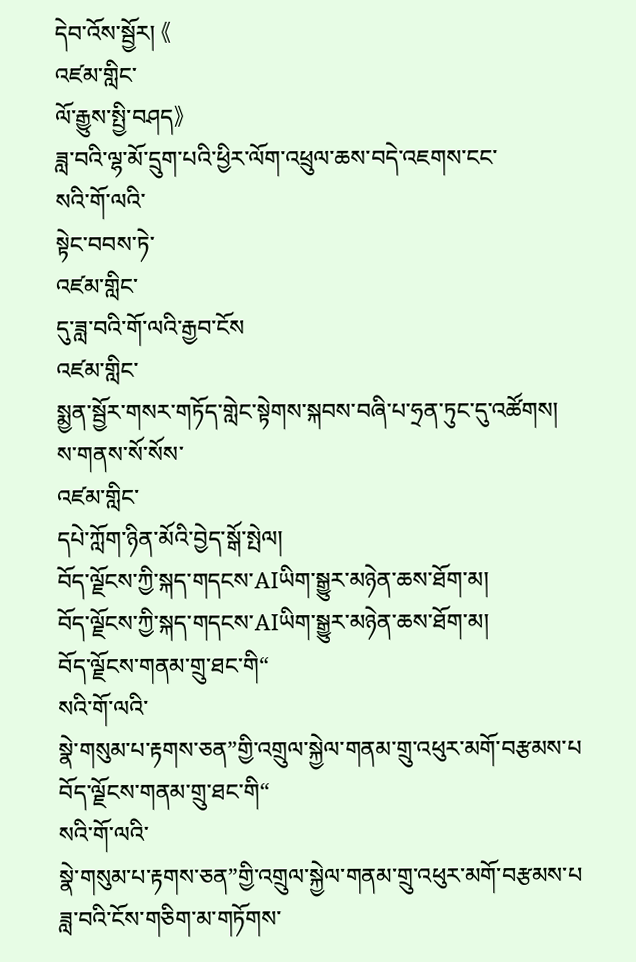དེབ་འོས་སྦྱོར། 《
འཛམ་གླིང་
ལོ་རྒྱུས་སྤྱི་བཤད》
ཟླ་བའི་ལྷ་མོ་དྲུག་པའི་ཕྱིར་ལོག་འཕྲུལ་ཆས་བདེ་འཇགས་ངང་
སའི་གོ་ལའི་
སྟེང་བབས་ཏེ་
འཛམ་གླིང་
དུ་ཟླ་བའི་གོ་ལའི་རྒྱབ་ངོས
འཛམ་གླིང་
སྨྱན་སྦྱོར་གསར་གཏོད་གླེང་སྟེགས་སྐབས་བཞི་པ་ཧྲན་ཏུང་དུ་འཚོགས།
ས་གནས་སོ་སོས་
འཛམ་གླིང་
དཔེ་ཀློག་ཉིན་མོའི་བྱེད་སྒོ་སྤེལ།
བོད་ལྗོངས་ཀྱི་སྐད་གདངས་AIཡིག་སྒྱུར་མཉེན་ཆས་ཐོག་མ།
བོད་ལྗོངས་ཀྱི་སྐད་གདངས་AIཡིག་སྒྱུར་མཉེན་ཆས་ཐོག་མ།
བོད་ལྗོངས་གནམ་གྲུ་ཐང་གི“
སའི་གོ་ལའི་
སྣེ་གསུམ་པ་རྟགས་ཅན”གྱི་འགྲུལ་སྐྱེལ་གནམ་གྲུ་འཕུར་མགོ་བརྩམས་པ
བོད་ལྗོངས་གནམ་གྲུ་ཐང་གི“
སའི་གོ་ལའི་
སྣེ་གསུམ་པ་རྟགས་ཅན”གྱི་འགྲུལ་སྐྱེལ་གནམ་གྲུ་འཕུར་མགོ་བརྩམས་པ
ཟླ་བའི་ངོས་གཅིག་མ་གཏོགས་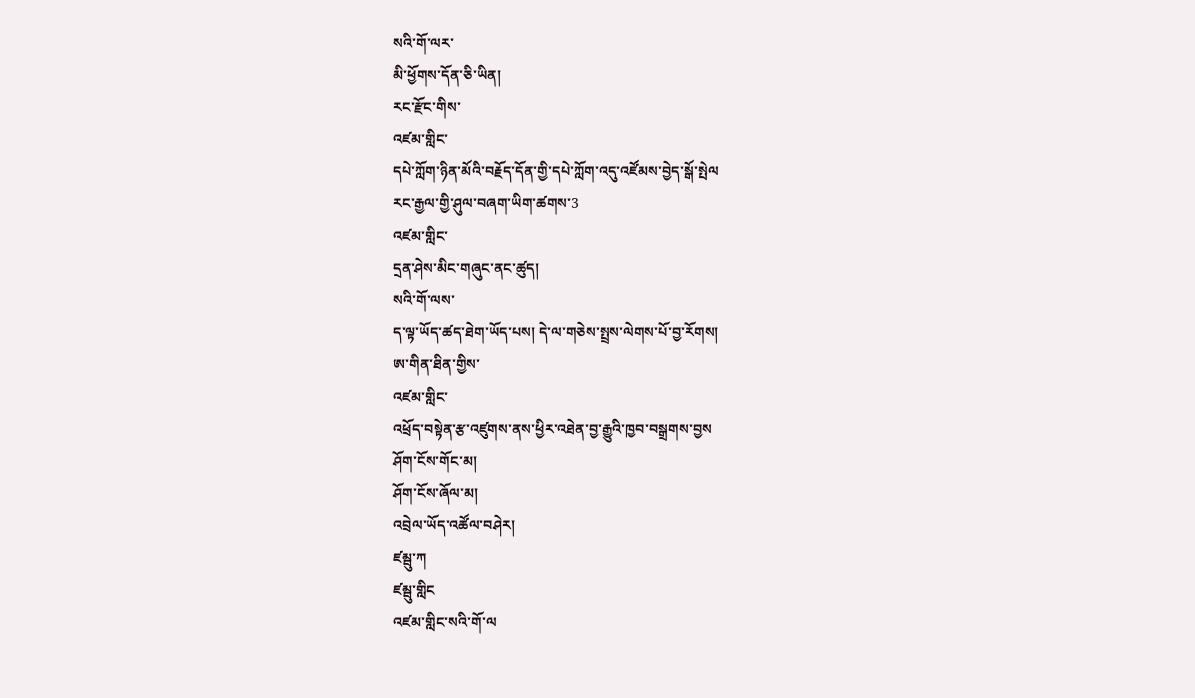སའི་གོ་ལར་
མི་ཕྱོགས་དོན་ཅི་ཡིན།
རང་རྫོང་གིས་
འཛམ་གླིང་
དཔེ་ཀློག་ཉིན་མོའི་བརྗོད་དོན་གྱི་དཔེ་ཀློག་འདུ་འཛོམས་བྱེད་སྒོ་སྤེལ
རང་རྒྱལ་གྱི་ཤུལ་བཞག་ཡིག་ཚགས་3
འཛམ་གླིང་
དྲན་ཤེས་མིང་གཞུང་ནང་ཚུད།
སའི་གོ་ལས་
ད་ལྟ་ཡོད་ཚད་ཐེག་ཡོད་པས། དེ་ལ་གཅེས་སྤྲས་ལེགས་པོ་བྱ་རོགས།
ཨ་གིན་ཐིན་གྱིས་
འཛམ་གླིང་
འཕྲོད་བསྟེན་རྩ་འཛུགས་ནས་ཕྱིར་འཐེན་བྱ་རྒྱུའི་ཁྱབ་བསྒྲགས་བྱས
ཤོག་ངོས་གོང་མ།
ཤོག་ངོས་ཞོལ་མ།
འབྲེལ་ཡོད་འཚོལ་བཤེར།
ཛམྦུ་ཀ
ཛམྦུ་གླིང
འཛམ་གླིང་སའི་གོ་ལ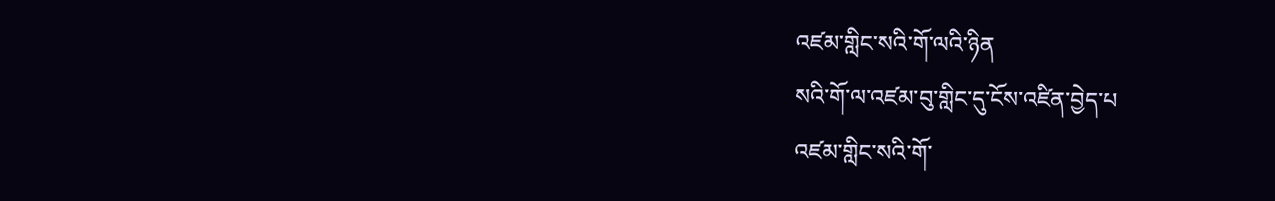འཛམ་གླིང་སའི་གོ་ལའི་ཉིན
སའི་གོ་ལ་འཛམ་བུ་གླིང་དུ་ངོས་འཛིན་བྱེད་པ
འཛམ་གླིང་སའི་གོ་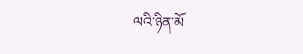ལའི་ཉིན་མོ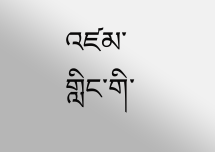འཛམ་གླིང་གི་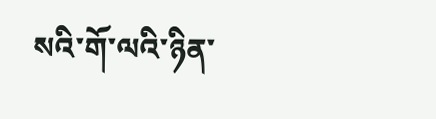སའི་གོ་ལའི་ཉིན་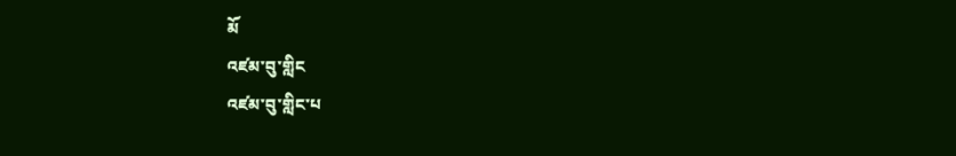མོ
འཛམ་བུ་གླིང
འཛམ་བུ་གླིང་པ